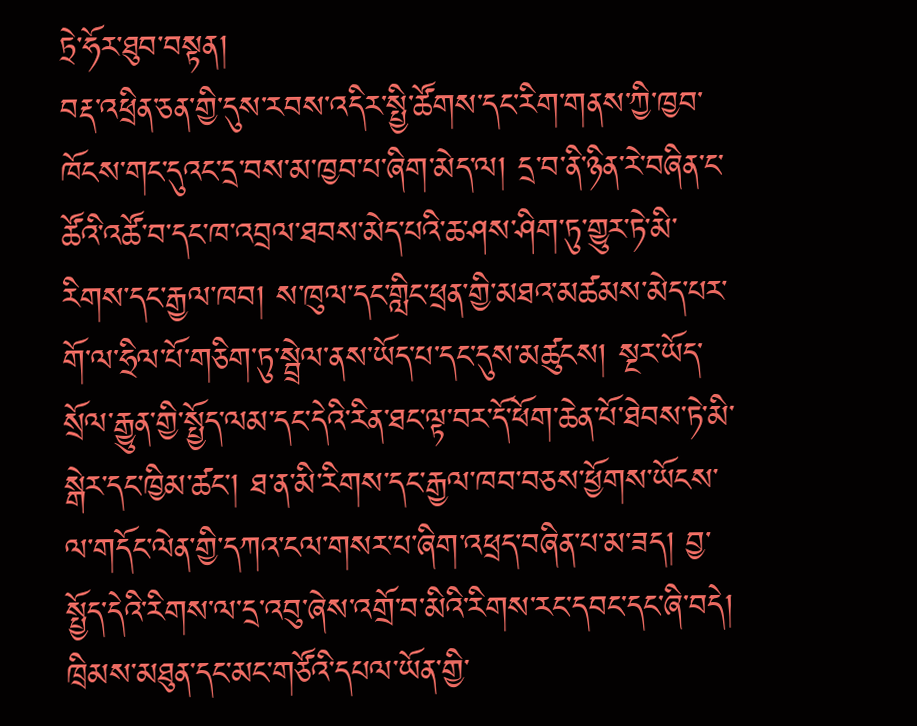ཏྲེ་ཧོར་ཐུབ་བསྟན།
བརྡ་འཕྲིན་ཅན་གྱི་དུས་རབས་འདིར་སྤྱི་ཚོགས་དང་རིག་གནས་ཀྱི་ཁྱབ་ཁོངས་གང་དུའང་དྲ་བས་མ་ཁྱབ་པ་ཞིག་མེད་ལ། དྲ་བ་ནི་ཉིན་རེ་བཞིན་ང་ཚོའི་འཚོ་བ་དང་ཁ་འབྲལ་ཐབས་མེད་པའི་ཆ་ཤས་ཤིག་ཏུ་གྱུར་ཏེ་མི་རིགས་དང་རྒྱལ་ཁབ། ས་ཁུལ་དང་གླིང་ཕྲན་གྱི་མཐའ་མཚམས་མེད་པར་གོ་ལ་ཧྲིལ་པོ་གཅིག་ཏུ་སྦྲེལ་ནས་ཡོད་པ་དང་དུས་མཚུངས། སྔར་ཡོད་སྲོལ་རྒྱུན་གྱི་སྤྱོད་ལམ་དང་དེའི་རིན་ཐང་ལྟ་བར་དོ་ཕོག་ཆེན་པོ་ཐེབས་ཏེ་མི་སྒེར་དང་ཁྱིམ་ཚང་། ཐ་ན་མི་རིགས་དང་རྒྱལ་ཁབ་བཅས་ཕྱོགས་ཡོངས་ལ་གདོང་ལེན་གྱི་དཀའ་ངལ་གསར་པ་ཞིག་འཕྲད་བཞིན་པ་མ་ཟད། བྱ་སྤྱོད་དེའི་རིགས་ལ་དྲ་འབུ་ཞེས་འགྲོ་བ་མིའི་རིགས་རང་དབང་དང་ཞི་བདེ། ཁྲིམས་མཐུན་དང་མང་གཙོའི་དཔལ་ཡོན་གྱི་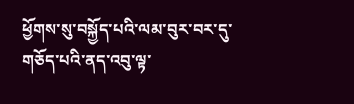ཕྱོགས་སུ་བསྐྱོད་པའི་ལམ་བུར་བར་དུ་གཅོད་པའི་ནད་འབུ་ལྟ་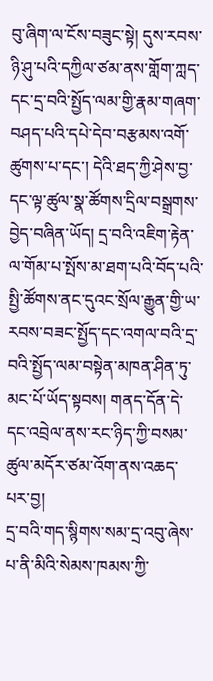བུ་ཞིག་ལ་ངོས་བཟུང་སྟེ། དུས་རབས་ཉི་ཤུ་པའི་དཀྱིལ་ཙམ་ནས་གློག་ཀླད་དང་དྲ་བའི་སྤྱོད་ལམ་གྱི་རྣམ་གཞག་བཤད་པའི་དཔེ་དེབ་བརྩམས་འགོ་ཚུགས་པ་དང་། དེའི་ཐད་ཀྱི་ཤེས་བྱ་དང་ལྟ་ཚུལ་སྣ་ཚོགས་དྲིལ་བསྒྲགས་བྱེད་བཞིན་ཡོད། དྲ་བའི་འཇིག་རྟེན་ལ་གོམ་པ་སྤོས་མ་ཐག་པའི་བོད་པའི་སྤྱི་ཚོགས་ནང་དུའང་སྲོལ་རྒྱུན་གྱི་ཡ་རབས་བཟང་སྤྱོད་དང་འགལ་བའི་དྲ་བའི་སྤྱོད་ལམ་བསྟེན་མཁན་ཤིན་ཏུ་མང་པོ་ཡོད་སྟབས། གནད་དོན་དེ་དང་འབྲེལ་ནས་རང་ཉིད་ཀྱི་བསམ་ཚུལ་མདོར་ཙམ་འོག་ནས་འཆད་པར་བྱ།
དྲ་བའི་གད་སྙིགས་སམ་དྲ་འབུ་ཞེས་པ་ནི་མིའི་སེམས་ཁམས་ཀྱི་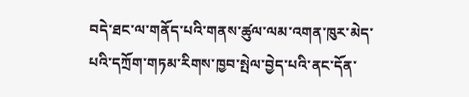བདེ་ཐང་ལ་གནོད་པའི་གནས་ཚུལ་ལམ་འགན་ཁུར་མེད་པའི་དཀྲོག་གཏམ་རིགས་ཁྱབ་སྤེལ་བྱེད་པའི་ནང་དོན་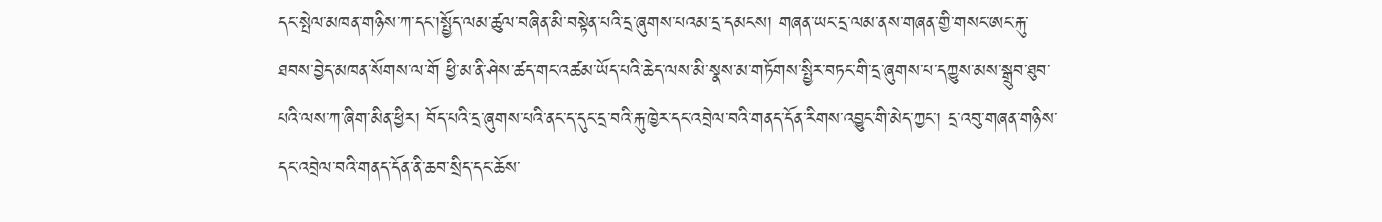དང་སྤེལ་མཁན་གཉིས་ཀ་དང་།སྤྱོད་ལམ་ཚུལ་བཞིན་མི་བསྟེན་པའི་དྲ་ཞུགས་པའམ་དྲ་དམངས། གཞན་ཡང་དྲ་ལམ་ནས་གཞན་གྱི་གསང་ཨང་རྐུ་ཐབས་བྱེད་མཁན་སོགས་ལ་གོ ཕྱི་མ་ནི་ཤེས་ཚད་གང་འཚམ་ཡོད་པའི་ཆེད་ལས་མི་སྣས་མ་གཏོགས་སྤྱིར་བཏང་གི་དྲ་ཞུགས་པ་དཀྱུས་མས་སྒྲུབ་ཐུབ་པའི་ལས་ཀ་ཞིག་མིན་ཕྱིར། བོད་པའི་དྲ་ཞུགས་པའི་ནང་ད་དུང་དྲ་བའི་རྐུ་ཁྱེར་དང་འབྲེལ་བའི་གནད་དོན་རིགས་འབྱུང་གི་མེད་ཀྱང་། དྲ་འབུ་གཞན་གཉིས་དང་འབྲེལ་བའི་གནད་དོན་ནི་ཆབ་སྲིད་དང་ཆོས་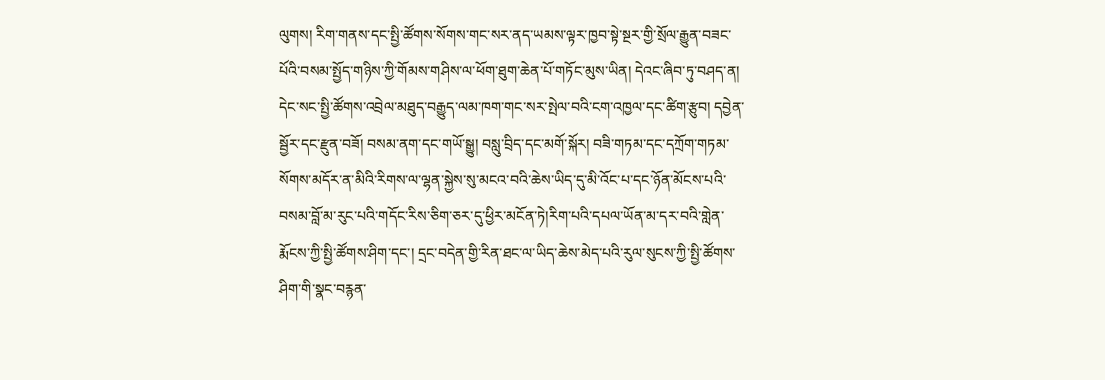ལུགས། རིག་གནས་དང་སྤྱི་ཚོགས་སོགས་གང་སར་ནད་ཡམས་ལྟར་ཁྱབ་སྟེ་སྔར་གྱི་སྲོལ་རྒྱུན་བཟང་པོའི་བསམ་སྤྱོད་གཉིས་ཀྱི་གོམས་གཤིས་ལ་ཕོག་ཐུག་ཆེན་པོ་གཏོང་མུས་ཡིན། དེའང་ཞིབ་ཏུ་བཤད་ན། དེང་སང་སྤྱི་ཚོགས་འབྲེལ་མཐུད་བརྒྱུད་ལམ་ཁག་གང་སར་སྤེལ་བའི་ངག་འཁྱལ་དང་ཚིག་རྩུབ། དབྱེན་སྦྱོར་དང་རྫུན་བཟོ། བསམ་ནག་དང་གཡོ་སྒྱུ། བསླུ་བྲིད་དང་མགོ་སྐོར། བཟི་གཏམ་དང་དཀྲོག་གཏམ་སོགས་མདོར་ན་མིའི་རིགས་ལ་ལྷན་སྐྱེས་སུ་མངའ་བའི་ཆེས་ཡིད་དུ་མི་འོང་པ་དང་ཉོན་མོངས་པའི་བསམ་བློ་མ་རུང་པའི་གདོང་རིས་ཅིག་ཅར་དུ་ཕྱིར་མངོན་ཏེ།རིག་པའི་དཔལ་ཡོན་མ་དར་བའི་གླེན་རྨོངས་ཀྱི་སྤྱི་ཚོགས་ཤིག་དང་། དྲང་བདེན་གྱི་རིན་ཐང་ལ་ཡིད་ཆེས་མེད་པའི་རུལ་སུངས་ཀྱི་སྤྱི་ཚོགས་ཤིག་གི་སྣང་བརྙན་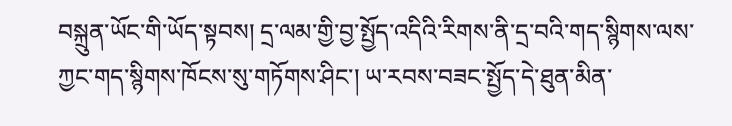བསྐྲུན་ཡོང་གི་ཡོད་སྟབས། དྲ་ལམ་གྱི་བྱ་སྤྱོད་འདིའི་རིགས་ནི་དྲ་བའི་གད་སྙིགས་ལས་ཀྱང་གད་སྙིགས་ཁོངས་སུ་གཏོགས་ཤིང་། ཡ་རབས་བཟང་སྤྱོད་དེ་ཐུན་མིན་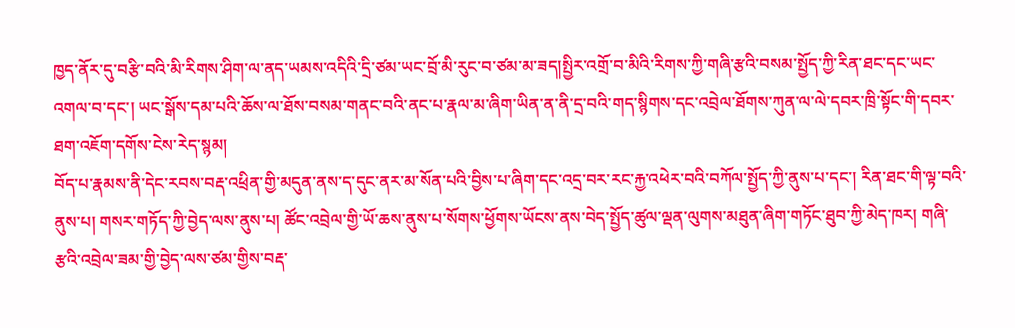ཁྱད་ནོར་དུ་བརྩི་བའི་མི་རིགས་ཤིག་ལ་ནད་ཡམས་འདིའི་དྲི་ཙམ་ཡང་བྲོ་མི་རུང་བ་ཙམ་མ་ཟད།སྤྱིར་འགྲོ་བ་མིའི་རིགས་ཀྱི་གཞི་རྩའི་བསམ་སྤྱོད་ཀྱི་རིན་ཐང་དང་ཡང་འགལ་བ་དང་། ཡང་སྒོས་དམ་པའི་ཆོས་ལ་ཐོས་བསམ་གནང་བའི་ནང་པ་རྣལ་མ་ཞིག་ཡིན་ན་ནི་དྲ་བའི་གད་སྙིགས་དང་འབྲེལ་ཐོགས་ཀུན་ལ་ལེ་དབར་ཁྲི་སྟོང་གི་དབར་ཐག་འཇོག་དགོས་ངེས་རེད་སྙམ།
བོད་པ་རྣམས་ནི་དེང་རབས་བརྡ་འཕྲིན་གྱི་མདུན་ནས་ད་དུང་ནར་མ་སོན་པའི་བྱིས་པ་ཞིག་དང་འདྲ་བར་རང་རྐྱ་འཕེར་བའི་བཀོལ་སྤྱོད་ཀྱི་ནུས་པ་དང་། རིན་ཐང་གི་ལྟ་བའི་ནུས་པ། གསར་གཏོད་ཀྱི་བྱེད་ལས་ནུས་པ། ཚོང་འབྲེལ་གྱི་ཡོ་ཆས་ནུས་པ་སོགས་ཕྱོགས་ཡོངས་ནས་བེད་སྤྱོད་ཚུལ་ལྡན་ལུགས་མཐུན་ཞིག་གཏོང་ཐུབ་ཀྱི་མེད་ཁར། གཞི་རྩའི་འབྲེལ་ཟམ་གྱི་བྱེད་ལས་ཙམ་གྱིས་བརྡ་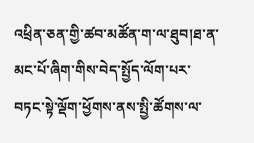འཕྲིན་ཅན་གྱི་ཚབ་མཚོན་ག་ལ་ཐུབ།ཐ་ན་མང་པོ་ཞིག་གིས་བེད་སྤྱོད་ལོག་པར་བཏང་སྟེ་ལྡོག་ཕྱོགས་ནས་སྤྱི་ཚོགས་ལ་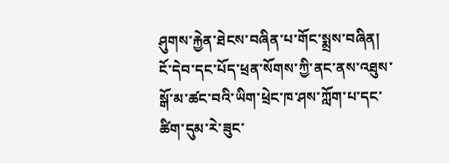ཤུགས་རྐྱེན་ཐེངས་བཞིན་པ་གོང་སྨྲས་བཞིན། ངོ་དེབ་དང་པོད་ཕྲན་སོགས་ཀྱི་ནང་ནས་འཐུས་སྒོ་མ་ཚང་བའི་ཡིག་ཕྲེང་ཁ་ཤས་ཀློག་པ་དང་ཚིག་དུམ་རེ་ཟུང་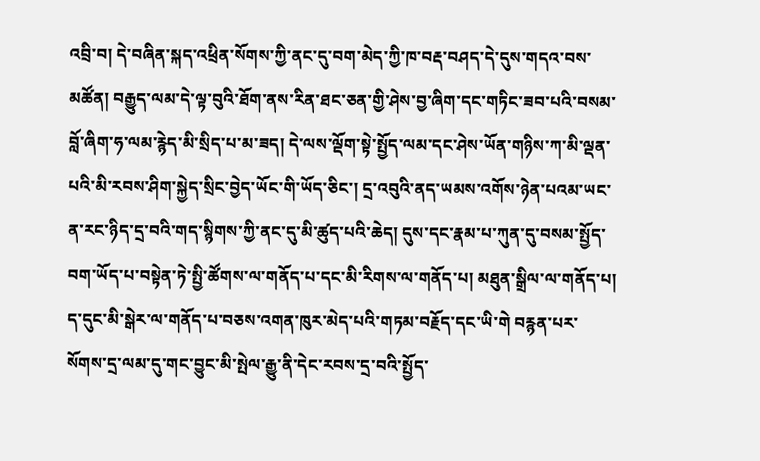འབྲི་བ། དེ་བཞིན་སྐད་འཕྲིན་སོགས་ཀྱི་ནང་དུ་བག་མེད་ཀྱི་ཁ་བརྡ་བཤད་དེ་དུས་གདའ་བས་མཚོན། བརྒྱུད་ལམ་དེ་ལྟ་བུའི་ཐོག་ནས་རིན་ཐང་ཅན་གྱི་ཤེས་བྱ་ཞིག་དང་གཏིང་ཟབ་པའི་བསམ་བློ་ཞིག་ཧ་ལམ་རྙེད་མི་སྲིད་པ་མ་ཟད། དེ་ལས་ལྡོག་སྟེ་སྤྱོད་ལམ་དང་ཤེས་ཡོན་གཉིས་ཀ་མི་ལྡན་པའི་མི་རབས་ཤིག་སྐྱེད་སྲིང་བྱེད་ཡོང་གི་ཡོད་ཅིང་། དྲ་འབུའི་ནད་ཡམས་འགོས་ཉེན་པའམ་ཡང་ན་རང་ཉིད་དྲ་བའི་གད་སྙིགས་ཀྱི་ནང་དུ་མི་ཚུད་པའི་ཆེད། དུས་དང་རྣམ་པ་ཀུན་དུ་བསམ་སྤྱོད་བག་ཡོད་པ་བསྟེན་ཏེ་སྤྱི་ཚོགས་ལ་གནོད་པ་དང་མི་རིགས་ལ་གནོད་པ། མཐུན་སྒྲིལ་ལ་གནོད་པ། ད་དུང་མི་སྒེར་ལ་གནོད་པ་བཅས་འགན་ཁུར་མེད་པའི་གཏམ་བརྗོད་དང་ཡི་གེ བརྙན་པར་སོགས་དྲ་ལམ་དུ་གང་བྱུང་མི་སྤེལ་རྒྱུ་ནི་དེང་རབས་དྲ་བའི་སྤྱོད་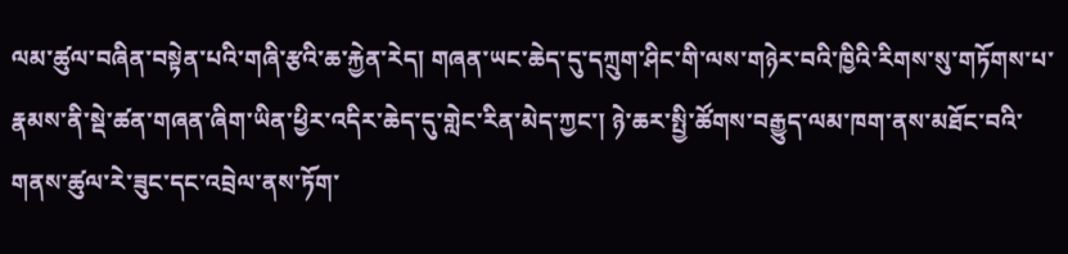ལམ་ཚུལ་བཞིན་བསྟེན་པའི་གཞི་རྩའི་ཆ་རྐྱེན་རེད། གཞན་ཡང་ཆེད་དུ་དཀྲུག་ཤིང་གི་ལས་གཉེར་བའི་ཁྱིའི་རིགས་སུ་གཏོགས་པ་རྣམས་ནི་སྡེ་ཚན་གཞན་ཞིག་ཡིན་ཕྱིར་འདིར་ཆེད་དུ་གླེང་རིན་མེད་ཀྱང་། ཉེ་ཆར་སྤྱི་ཚོགས་བརྒྱུད་ལམ་ཁག་ནས་མཐོང་བའི་གནས་ཚུལ་རེ་ཟུང་དང་འབྲེལ་ནས་ཏོག་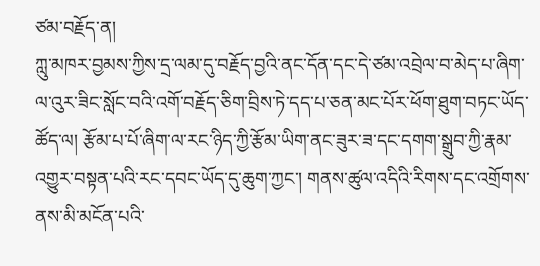ཙམ་བརྗོད་ན།
ཀླུ་མཁར་བྱམས་ཀྱིས་དྲ་ལམ་དུ་བརྗོད་བྱའི་ནང་དོན་དང་དེ་ཙམ་འབྲེལ་བ་མེད་པ་ཞིག་ལ་འུར་ཟིང་སློང་བའི་འགོ་བརྗོད་ཅིག་བྲིས་ཏེ་དད་པ་ཅན་མང་པོར་ཕོག་ཐུག་བཏང་ཡོད་ཚོད་ལ། རྩོམ་པ་པོ་ཞིག་ལ་རང་ཉིད་ཀྱི་རྩོམ་ཡིག་ནང་ཟུར་ཟ་དང་དགག་སྒྲུབ་ཀྱི་རྣམ་འགྱུར་བསྟན་པའི་རང་དབང་ཡོད་དུ་ཆུག་ཀྱང་། གནས་ཚུལ་འདིའི་རིགས་དང་འགྲོགས་ནས་མི་མངོན་པའི་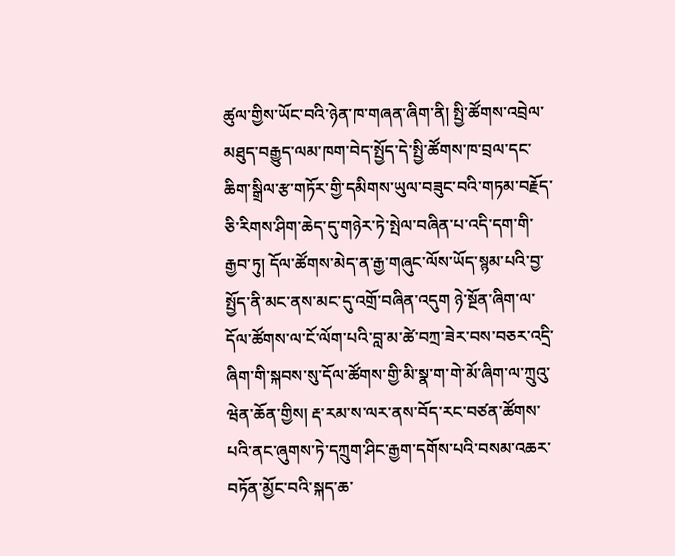ཚུལ་གྱིས་ཡོང་བའི་ཉེན་ཁ་གཞན་ཞིག་ནི། སྤྱི་ཚོགས་འབྲེལ་མཐུད་བརྒྱུད་ལམ་ཁག་བེད་སྤྱོད་དེ་སྤྱི་ཚོགས་ཁ་བྲལ་དང་ཆིག་སྒྲིལ་རྩ་གཏོར་གྱི་དམིགས་ཡུལ་བཟུང་བའི་གཏམ་བརྗོད་ཅི་རིགས་ཤིག་ཆེད་དུ་གཉེར་ཏེ་སྤེལ་བཞིན་པ་འདི་དག་གི་རྒྱབ་ཏུ། དོལ་ཚོགས་མེད་ན་རྒྱ་གཞུང་ལོས་ཡོད་སྙམ་པའི་བྱ་སྤྱོད་ནི་མང་ནས་མང་དུ་འགྲོ་བཞིན་འདུག ཉེ་སྔོན་ཞིག་ལ་དོལ་ཚོགས་ལ་ངོ་ལོག་པའི་བླ་མ་ཚེ་བཀྲ་ཟེར་བས་བཅར་འདྲི་ཞིག་གི་སྐབས་སུ་དོལ་ཚོགས་གྱི་མི་སྣ་ག་གེ་མོ་ཞིག་ལ་ཀྲུའུ་ཝེན་ཆོན་གྱིས། རྡ་རམ་ས་ལར་ནས་བོད་རང་བཙན་ཚོགས་པའི་ནང་ཞུགས་ཏེ་དཀྲུག་ཤིང་རྒྱག་དགོས་པའི་བསམ་འཆར་བཏོན་མྱོང་བའི་སྐད་ཆ་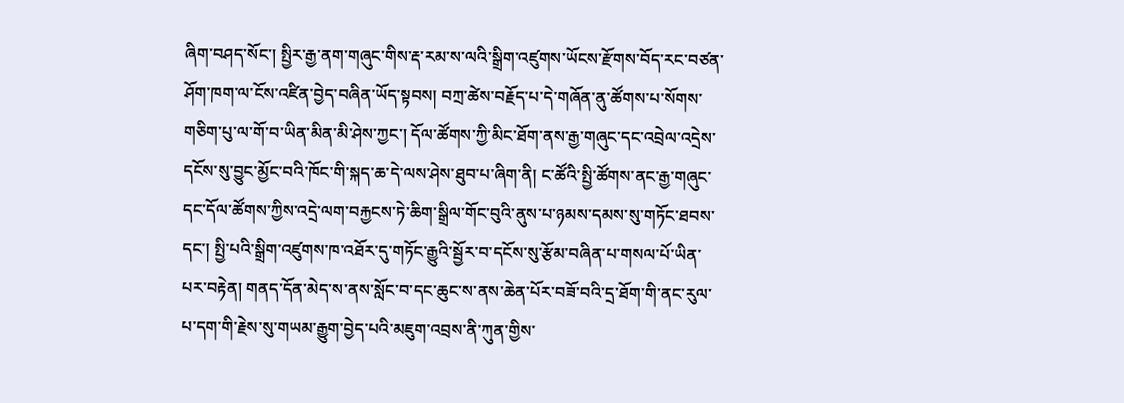ཞིག་བཤད་སོང་། སྤྱིར་རྒྱ་ནག་གཞུང་གིས་རྡ་རམ་ས་ལའི་སྒྲིག་འཛུགས་ཡོངས་རྫོགས་བོད་རང་བཙན་ཤོག་ཁག་ལ་ངོས་འཛིན་བྱེད་བཞིན་ཡོད་སྟབས། བཀྲ་ཚེས་བརྗོད་པ་དེ་གཞོན་ནུ་ཚོགས་པ་སོགས་གཅིག་པུ་ལ་གོ་བ་ཡིན་མིན་མི་ཤེས་ཀྱང་། དོལ་ཚོགས་ཀྱི་མིང་ཐོག་ནས་རྒྱ་གཞུང་དང་འབྲེལ་འདྲེས་དངོས་སུ་བྱུང་མྱོང་བའི་ཁོང་གི་སྐད་ཆ་དེ་ལས་ཤེས་ཐུབ་པ་ཞིག་ནི། ང་ཚོའི་སྤྱི་ཚོགས་ནང་རྒྱ་གཞུང་དང་དོལ་ཚོགས་ཀྱིས་འདྲེ་ལག་བརྐྱངས་ཏེ་ཆིག་སྒྲིལ་གོང་བུའི་ནུས་པ་ཉམས་དམས་སུ་གཏོང་ཐབས་དང་། སྤྱི་པའི་སྒྲིག་འཛུགས་ཁ་འཐོར་དུ་གཏོང་རྒྱུའི་སྦྱོར་བ་དངོས་སུ་རྩོམ་བཞིན་པ་གསལ་པོ་ཡིན་པར་བརྟེན། གནད་དོན་མེད་ས་ནས་སློང་བ་དང་ཆུང་ས་ནས་ཆེན་པོར་བཟོ་བའི་དྲ་ཐོག་གི་ནང་རུལ་པ་དག་གི་རྗེས་སུ་གཡམ་རྒྱུག་བྱེད་པའི་མཇུག་འབྲས་ནི་ཀུན་གྱིས་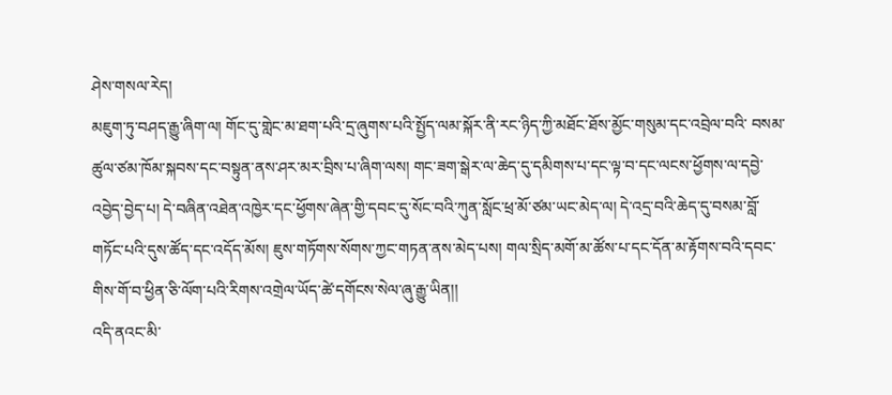ཤེས་གསལ་རེད།
མཇུག་ཏུ་བཤད་རྒྱུ་ཞིག་ལ། གོང་དུ་གླེང་མ་ཐག་པའི་དྲ་ཞུགས་པའི་སྤྱོད་ལམ་སྐོར་ནི་རང་ཉིད་ཀྱི་མཐོང་ཐོས་མྱོང་གསུམ་དང་འབྲེལ་བའི་ བསམ་ཚུལ་ཙམ་ཁོམ་སྐབས་དང་བསྟུན་ནས་ཤར་མར་བྲིས་པ་ཞིག་ལས། གང་ཟག་སྒེར་ལ་ཆེད་དུ་དམིགས་པ་དང་ལྟ་བ་དང་ལངས་ཕྱོགས་ལ་དབྱེ་འབྱེད་བྱེད་པ། དེ་བཞིན་འཐེན་འཁྱེར་དང་ཕྱོགས་ཞེན་གྱི་དབང་དུ་སོང་བའི་ཀུན་སློང་ཕྲ་མོ་ཙམ་ཡང་མེད་ལ། དེ་འདྲ་བའི་ཆེད་དུ་བསམ་བློ་གཏོང་པའི་དུས་ཚོད་དང་འདོད་མོས། ཇུས་གཏོགས་སོགས་ཀྱང་གཏན་ནས་མེད་པས། གལ་སྲིད་མགོ་མ་ཚོས་པ་དང་དོན་མ་རྟོགས་བའི་དབང་གིས་གོ་བ་ཕྱིན་ཅི་ལོག་པའི་རིགས་འགྲེལ་ཡོད་ཚེ་དགོངས་སེལ་ཞུ་རྒྱུ་ཡིན།།
འདི་ནའང་མི་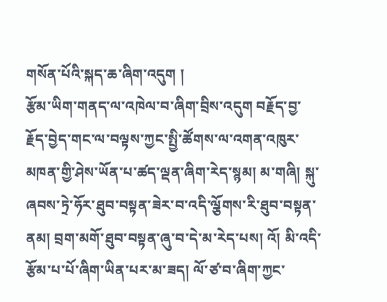གསོན་པོའི་སྐད་ཆ་ཞིག་འདུག །
རྩོམ་ཡིག་གནད་ལ་འཁེལ་བ་ཞིག་བྲིས་འདུག བརྗོད་བྱ་རྗོད་བྱེད་གང་ལ་བལྟས་ཀྱང་སྤྱི་ཚོགས་ལ་འགན་འཁུར་མཁན་གྱི་ཤེས་ཡོན་པ་ཚད་ལྡན་ཞིག་རེད་སྙམ། མ་གཞི། སྐུ་ཞབས་ཏྲེ་ཧོར་ཐུབ་བསྟན་ཟེར་བ་འདི་ལྕོགས་རི་ཐུབ་བསྟན་ནམ། བྲག་མགོ་ཐུབ་བསྟན་ཞུ་བ་དེ་མ་རེད་པས། འོ། མི་འདི་རྩོམ་པ་པོ་ཞིག་ཡིན་པར་མ་ཟད། ལོ་ཙ་བ་ཞིག་ཀྱང་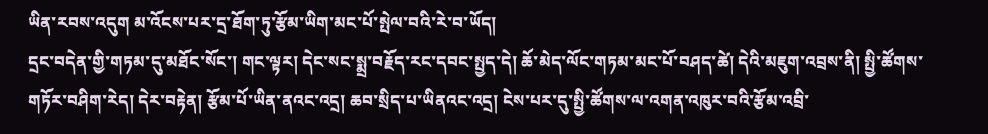ཡིན་རབས་འདུག མ་འོངས་པར་དྲ་ཐོག་ཏུ་རྩོམ་ཡིག་མང་པོ་སྤེལ་བའི་རེ་བ་ཡོད།
དྲང་བདེན་གྱི་གཏམ་དུ་མཐོང་སོང་། གང་ལྟར། དེང་སང་སྨྲ་བརྗོད་རང་དབང་སྤྱད་དེ། ཆོ་མེད་ལོང་གཏམ་མང་པོ་བཤད་ཚེ། དེའི་མཇུག་འབྲས་ནི། སྤྱི་ཚོགས་གཏོར་བཤིག་རེད། དེར་བརྟེན། རྩོམ་པོ་ཡིན་ནའང་འདྲ། ཆབ་སྲིད་པ་ཡིནའང་འདྲ། ངེས་པར་དུ་སྤྱི་ཚོགས་ལ་འགན་འཁུར་བའི་རྩོམ་འབྲི་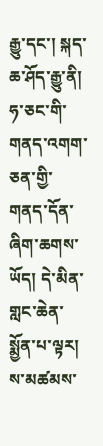རྒྱུ་དང་། སྐད་ཆ་ཤོད་རྒྱུ་ནི།
ཧ་ཅང་གི་གནད་འགག་ཅན་གྱི་གནད་དོན་ཞིག་ཆགས་ཡོད། དེ་མིན་གླང་ཆེན་སྨྱོན་པ་ལྟར། ས་མཚམས་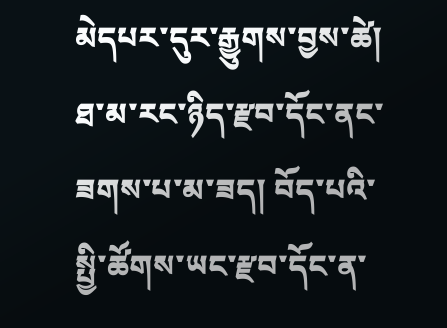མེདཔར་དུར་རྒྱུགས་བྱས་ཚེ། ཐ་མ་རང་ཉིད་རྫབ་དོང་ནང་ཟགས་པ་མ་ཟད། བོད་པའི་སྤྱི་ཚོགས་ཡང་རྫབ་དོང་ན་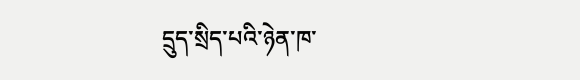དྲུད་སྲིད་པའི་ཉེན་ཁ་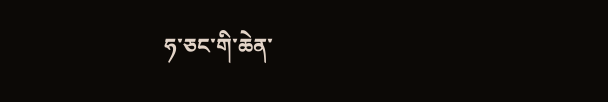ཧ་ཅང་གི་ཆེན་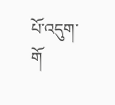པོ་འདུག་གོ